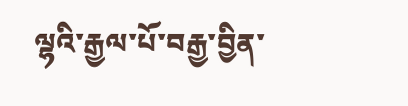ལྷའི་རྒྱལ་པོ་བརྒྱ་བྱིན་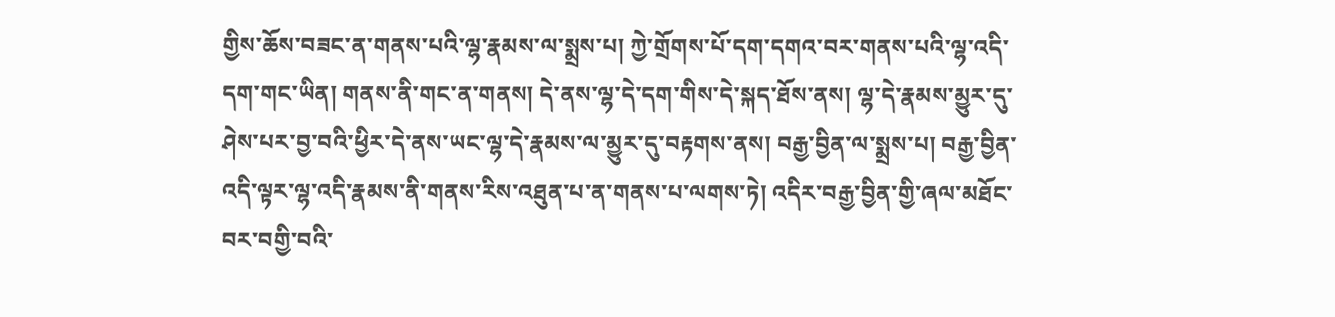གྱིས་ཆོས་བཟང་ན་གནས་པའི་ལྷ་རྣམས་ལ་སྨྲས་པ། ཀྱེ་གྲོགས་པོ་དག་དགའ་བར་གནས་པའི་ལྷ་འདི་དག་གང་ཡིན། གནས་ནི་གང་ན་གནས། དེ་ནས་ལྷ་དེ་དག་གིས་དེ་སྐད་ཐོས་ནས། ལྷ་དེ་རྣམས་མྱུར་དུ་ཤེས་པར་བྱ་བའི་ཕྱིར་དེ་ནས་ཡང་ལྷ་དེ་རྣམས་ལ་མྱུར་དུ་བརྟགས་ནས། བརྒྱ་བྱིན་ལ་སྨྲས་པ། བརྒྱ་བྱིན་འདི་ལྟར་ལྷ་འདི་རྣམས་ནི་གནས་རིས་འཐུན་པ་ན་གནས་པ་ལགས་ཏེ། འདིར་བརྒྱ་བྱིན་གྱི་ཞལ་མཐོང་བར་བགྱི་བའི་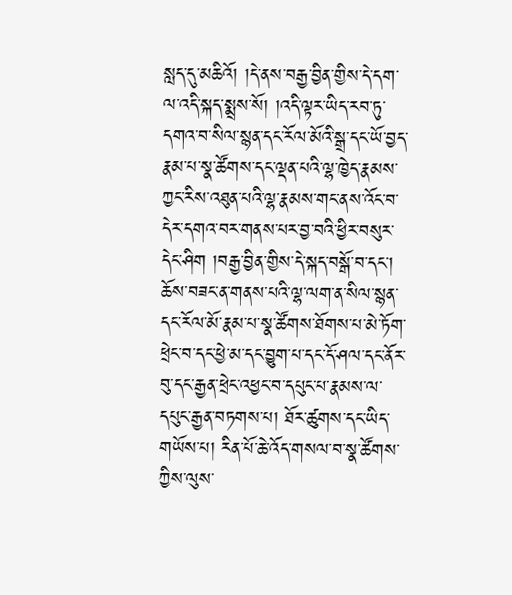སླད་དུ་མཆིའོ། །དེ་ནས་བརྒྱ་བྱིན་གྱིས་དེ་དག་ལ་འདི་སྐད་སྨྲས་སོ། །འདི་ལྟར་ཡིད་རབ་ཏུ་དགའ་བ་སིལ་སྙན་དང་རོལ་མོའི་སྒྲ་དང་ཡོ་བྱད་རྣམ་པ་སྣ་ཚོགས་དང་ལྡན་པའི་ལྷ་ཁྱེད་རྣམས་ཀྱང་རིས་འཐུན་པའི་ལྷ་རྣམས་གང་ནས་འོང་བ་དེར་དགའ་བར་གནས་པར་བྱ་བའི་ཕྱིར་བསུར་དེང་ཤིག །བརྒྱ་བྱིན་གྱིས་དེ་སྐད་བསྒོ་བ་དང་། ཆོས་བཟང་ན་གནས་པའི་ལྷ་ལག་ན་སིལ་སྙན་དང་རོལ་མོ་རྣམ་པ་སྣ་ཚོགས་ཐོགས་པ་མེ་ཏོག་ཕྲེང་བ་དང་ཕྱེ་མ་དང་བྱུག་པ་དང་དོ་ཤལ་དང་ནོར་བུ་དང་རྒྱན་ཕྲེང་འཕྱང་བ་དཔུང་པ་རྣམས་ལ་དཔུང་རྒྱན་བཏགས་པ། ཐོར་ཚུགས་དང་ཡིད་གཡོས་པ། རིན་པོ་ཆེ་འོད་གསལ་བ་སྣ་ཚོགས་ཀྱིས་ལུས་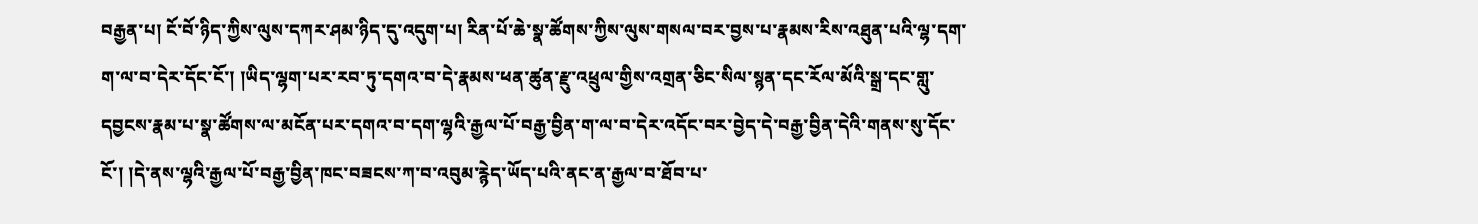བརྒྱན་པ། ངོ་བོ་ཉིད་ཀྱིས་ལུས་དཀར་ཤམ་ཉིད་དུ་འདུག་པ། རིན་པོ་ཆེ་སྣ་ཚོགས་ཀྱིས་ལུས་གསལ་བར་བྱས་པ་རྣམས་རིས་འཐུན་པའི་ལྷ་དག་ག་ལ་བ་དེར་དོང་ངོ་། །ཡིད་ལྷག་པར་རབ་ཏུ་དགའ་བ་དེ་རྣམས་ཕན་ཚུན་རྫུ་འཕྲུལ་གྱིས་འགྲན་ཅིང་སིལ་སྙན་དང་རོལ་མོའི་སྒྲ་དང་གླུ་དབྱངས་རྣམ་པ་སྣ་ཚོགས་ལ་མངོན་པར་དགའ་བ་དག་ལྷའི་རྒྱལ་པོ་བརྒྱ་བྱིན་ག་ལ་བ་དེར་འདོང་བར་བྱེད་དེ་བརྒྱ་བྱིན་དེའི་གནས་སུ་དོང་ངོ་། །དེ་ནས་ལྷའི་རྒྱལ་པོ་བརྒྱ་བྱིན་ཁང་བཟངས་ཀ་བ་འབུམ་རྙེད་ཡོད་པའི་ནང་ན་རྒྱལ་བ་ཐོབ་པ་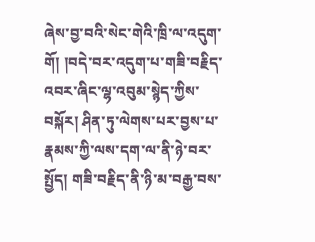ཞེས་བྱ་བའི་སེང་གེའི་ཁྲི་ལ་འདུག་གོ། །བདེ་བར་འདུག་པ་གཟི་བརྗིད་འབར་ཞིང་ལྷ་འབུམ་སྙེད་ཀྱིས་བསྐོར། ཤིན་ཏུ་ལེགས་པར་བྱས་པ་རྣམས་ཀྱི་ལས་དག་ལ་ནི་ཉེ་བར་སྤྱོད། གཟི་བརྗིད་ནི་ཉི་མ་བརྒྱ་བས་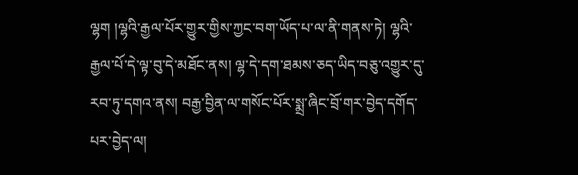ལྷག །ལྷའི་རྒྱལ་པོར་གྱུར་གྱིས་ཀྱང་བག་ཡོད་པ་ལ་ནི་གནས་ཏེ། ལྷའི་རྒྱལ་པོ་དེ་ལྟ་བུ་དེ་མཐོང་ནས། ལྷ་དེ་དག་ཐམས་ཅད་ཡིད་བཅུ་འགྱུར་དུ་རབ་ཏུ་དགའ་ནས། བརྒྱ་བྱིན་ལ་གསོང་པོར་སྨྲ་ཞིང་བྲོ་གར་བྱེད་དགོད་པར་བྱེད་ལ།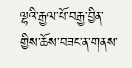ལྷའི་རྒྱལ་པོ་བརྒྱ་བྱིན་གྱིས་ཆོས་བཟང་ན་གནས་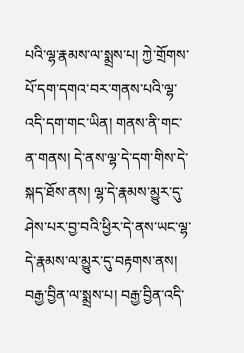པའི་ལྷ་རྣམས་ལ་སྨྲས་པ། ཀྱེ་གྲོགས་པོ་དག་དགའ་བར་གནས་པའི་ལྷ་འདི་དག་གང་ཡིན། གནས་ནི་གང་ན་གནས། དེ་ནས་ལྷ་དེ་དག་གིས་དེ་སྐད་ཐོས་ནས། ལྷ་དེ་རྣམས་མྱུར་དུ་ཤེས་པར་བྱ་བའི་ཕྱིར་དེ་ནས་ཡང་ལྷ་དེ་རྣམས་ལ་མྱུར་དུ་བརྟགས་ནས། བརྒྱ་བྱིན་ལ་སྨྲས་པ། བརྒྱ་བྱིན་འདི་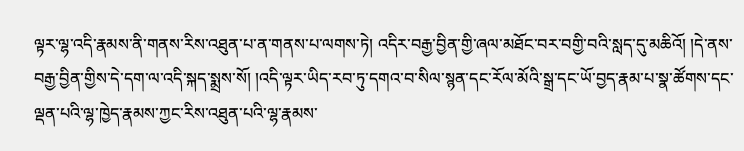ལྟར་ལྷ་འདི་རྣམས་ནི་གནས་རིས་འཐུན་པ་ན་གནས་པ་ལགས་ཏེ། འདིར་བརྒྱ་བྱིན་གྱི་ཞལ་མཐོང་བར་བགྱི་བའི་སླད་དུ་མཆིའོ། །དེ་ནས་བརྒྱ་བྱིན་གྱིས་དེ་དག་ལ་འདི་སྐད་སྨྲས་སོ། །འདི་ལྟར་ཡིད་རབ་ཏུ་དགའ་བ་སིལ་སྙན་དང་རོལ་མོའི་སྒྲ་དང་ཡོ་བྱད་རྣམ་པ་སྣ་ཚོགས་དང་ལྡན་པའི་ལྷ་ཁྱེད་རྣམས་ཀྱང་རིས་འཐུན་པའི་ལྷ་རྣམས་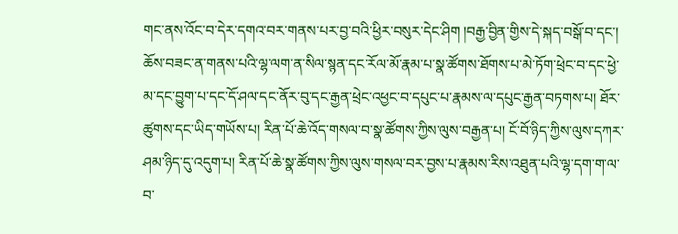གང་ནས་འོང་བ་དེར་དགའ་བར་གནས་པར་བྱ་བའི་ཕྱིར་བསུར་དེང་ཤིག །བརྒྱ་བྱིན་གྱིས་དེ་སྐད་བསྒོ་བ་དང་། ཆོས་བཟང་ན་གནས་པའི་ལྷ་ལག་ན་སིལ་སྙན་དང་རོལ་མོ་རྣམ་པ་སྣ་ཚོགས་ཐོགས་པ་མེ་ཏོག་ཕྲེང་བ་དང་ཕྱེ་མ་དང་བྱུག་པ་དང་དོ་ཤལ་དང་ནོར་བུ་དང་རྒྱན་ཕྲེང་འཕྱང་བ་དཔུང་པ་རྣམས་ལ་དཔུང་རྒྱན་བཏགས་པ། ཐོར་ཚུགས་དང་ཡིད་གཡོས་པ། རིན་པོ་ཆེ་འོད་གསལ་བ་སྣ་ཚོགས་ཀྱིས་ལུས་བརྒྱན་པ། ངོ་བོ་ཉིད་ཀྱིས་ལུས་དཀར་ཤམ་ཉིད་དུ་འདུག་པ། རིན་པོ་ཆེ་སྣ་ཚོགས་ཀྱིས་ལུས་གསལ་བར་བྱས་པ་རྣམས་རིས་འཐུན་པའི་ལྷ་དག་ག་ལ་བ་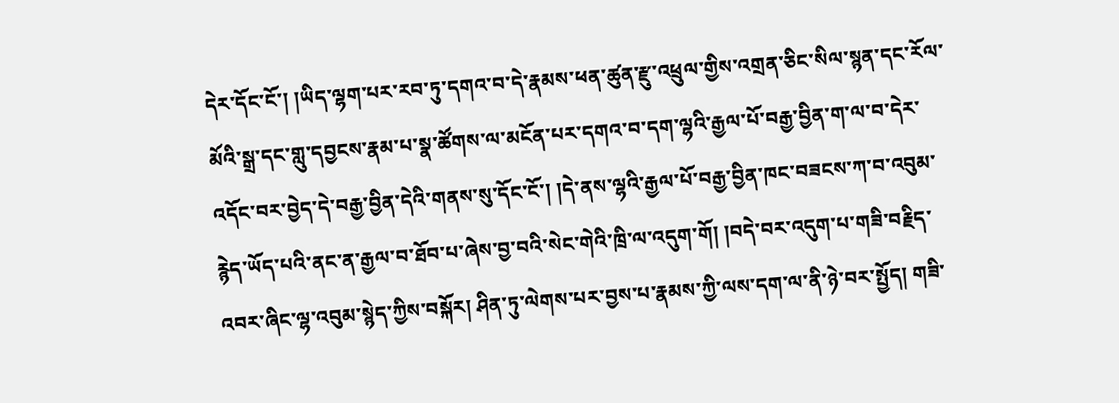དེར་དོང་ངོ་། །ཡིད་ལྷག་པར་རབ་ཏུ་དགའ་བ་དེ་རྣམས་ཕན་ཚུན་རྫུ་འཕྲུལ་གྱིས་འགྲན་ཅིང་སིལ་སྙན་དང་རོལ་མོའི་སྒྲ་དང་གླུ་དབྱངས་རྣམ་པ་སྣ་ཚོགས་ལ་མངོན་པར་དགའ་བ་དག་ལྷའི་རྒྱལ་པོ་བརྒྱ་བྱིན་ག་ལ་བ་དེར་འདོང་བར་བྱེད་དེ་བརྒྱ་བྱིན་དེའི་གནས་སུ་དོང་ངོ་། །དེ་ནས་ལྷའི་རྒྱལ་པོ་བརྒྱ་བྱིན་ཁང་བཟངས་ཀ་བ་འབུམ་རྙེད་ཡོད་པའི་ནང་ན་རྒྱལ་བ་ཐོབ་པ་ཞེས་བྱ་བའི་སེང་གེའི་ཁྲི་ལ་འདུག་གོ། །བདེ་བར་འདུག་པ་གཟི་བརྗིད་འབར་ཞིང་ལྷ་འབུམ་སྙེད་ཀྱིས་བསྐོར། ཤིན་ཏུ་ལེགས་པར་བྱས་པ་རྣམས་ཀྱི་ལས་དག་ལ་ནི་ཉེ་བར་སྤྱོད། གཟི་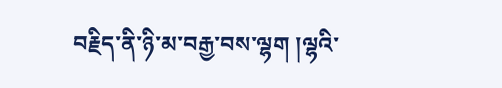བརྗིད་ནི་ཉི་མ་བརྒྱ་བས་ལྷག །ལྷའི་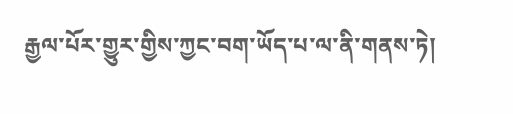རྒྱལ་པོར་གྱུར་གྱིས་ཀྱང་བག་ཡོད་པ་ལ་ནི་གནས་ཏེ།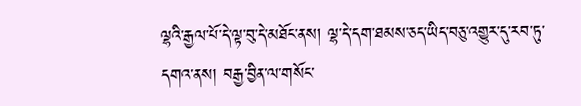ལྷའི་རྒྱལ་པོ་དེ་ལྟ་བུ་དེ་མཐོང་ནས། ལྷ་དེ་དག་ཐམས་ཅད་ཡིད་བཅུ་འགྱུར་དུ་རབ་ཏུ་དགའ་ནས། བརྒྱ་བྱིན་ལ་གསོང་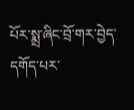པོར་སྨྲ་ཞིང་བྲོ་གར་བྱེད་དགོད་པར་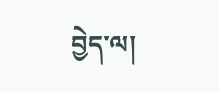བྱེད་ལ།